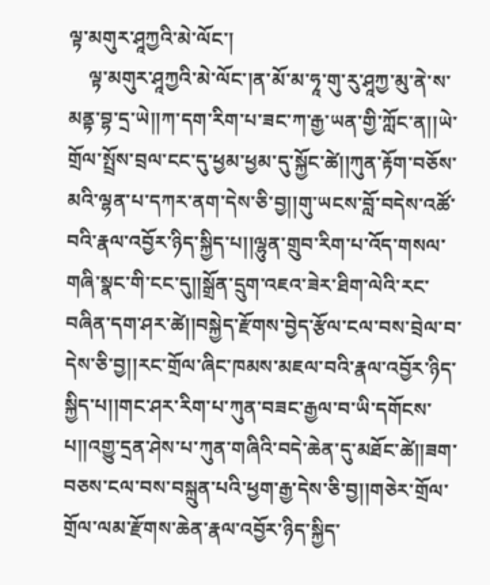ལྟ་མགུར་ཤཱཀྱའི་མེ་ལོང་།
    ལྟ་མགུར་ཤཱཀྱའི་མེ་ལོང་།ན་མོ་མ་ཧཱ་གུ་རུ་ཤཱཀྱ་མུ་ནེ་ས་མནྟ་བྷ་དྲ་ཡེ།།ཀ་དག་རིག་པ་ཟང་ཀ་རྒྱ་ཡན་གྱི་ཀློང་ན།།ཡེ་གྲོལ་སྤྲོས་བྲལ་ངང་དུ་ཕྱམ་ཕྱམ་དུ་སྐྱོང་ཚེ།།ཀུན་རྟོག་བཅོས་མའི་ལྷན་པ་དཀར་ནག་དེས་ཅི་བྱ།།གུ་ཡངས་བློ་བདེས་འཚོ་བའི་རྣལ་འབྱོར་ཉིད་སྐྱིད་པ།།ལྷུན་གྲུབ་རིག་པ་འོད་གསལ་གཞི་སྣང་གི་ངང་དུ།།སྒྲོན་དྲུག་འཇའ་ཟེར་ཐིག་ལེའི་རང་བཞིན་དག་ཤར་ཚེ།།བསྐྱེད་རྫོགས་བྱེད་རྩོལ་ངལ་བས་བྲེལ་བ་དེས་ཅི་བྱ།།རང་གྲོལ་ཞིང་ཁམས་མཇལ་བའི་རྣལ་འབྱོར་ཉིད་སྐྱིད་པ།།གང་ཤར་རིག་པ་ཀུན་བཟང་རྒྱལ་བ་ཡི་དགོངས་པ།།འགྱུ་དྲན་ཤེས་པ་ཀུན་གཞིའི་བདེ་ཆེན་དུ་མཐོང་ཚེ།།ཟག་བཅས་ངལ་བས་བསྐྲུན་པའི་ཕྱག་རྒྱ་དེས་ཅི་བྱ།།གཅེར་གྲོལ་གྲོལ་ལམ་རྫོགས་ཆེན་རྣལ་འབྱོར་ཉིད་སྐྱིད་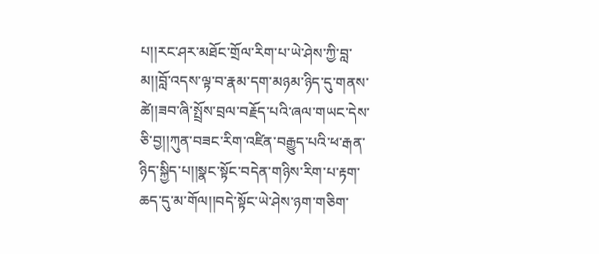པ།།རང་ཤར་མཐོང་གྲོལ་རིག་པ་ཡེ་ཤེས་ཀྱི་བླ་མ།།བློ་འདས་ལྟ་བ་རྣམ་དག་མཉམ་ཉིད་དུ་གནས་ཚེ།།ཟབ་ཞི་སྤྲོས་བྲལ་བརྗོད་པའི་ཞལ་གཡང་དེས་ཅི་བྱ།།ཀུན་བཟང་རིག་འཛིན་བརྒྱུད་པའི་ཕ་རྒན་ཉིད་སྐྱིད་པ།།སྣང་སྟོང་བདེན་གཉིས་རིག་པ་རྟག་ཆད་དུ་མ་གོལ།།བདེ་སྟོང་ཡེ་ཤེས་ཉག་གཅིག་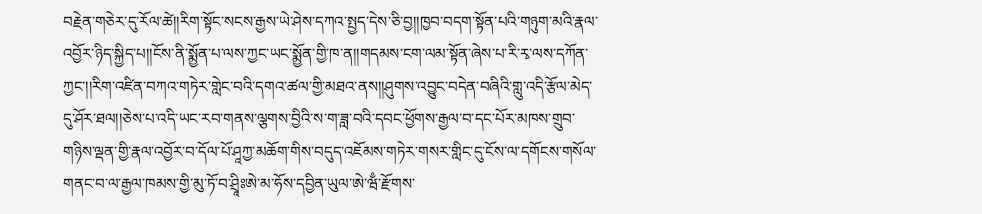བརྗེན་གཅེར་དུ་རོལ་ཚེ།།རིག་སྟོང་སངས་རྒྱས་ཡེ་ཤེས་དཀའ་སྤྱད་དེས་ཅི་བྱ།།ཁྱབ་བདག་སྟོན་པའི་གཉུག་མའི་རྣལ་འབྱོར་ཉིད་སྐྱིད་པ།།ངོས་ནི་སྨྱོན་པ་ལས་ཀྱང་ཡང་སྨྱོན་གྱི་ཁ་ན།།གདམས་ངག་ལམ་སྟོན་ཞེས་པ་རི་རྭ་ལས་དཀོན་ཀྱང་།།རིག་འཛིན་བཀའ་གཏེར་གླེང་བའི་དགའ་ཚལ་གྱི་མཐའ་ནས།།ཤུགས་འབྱུང་བདེན་བཞིའི་གླུ་འདི་རྩོལ་མེད་དུ་ཤོར་ཐལ།།ཅེས་པ་འདི་ཡང་རབ་གནས་ལྕགས་བྱིའི་ས་ག་ཟླ་བའི་དབང་ཕྱོགས་རྒྱལ་བ་དང་པོར་མཁས་གྲུབ་གཉིས་ལྡན་གྱི་རྣལ་འབྱོར་བ་དོལ་པོ་ཤཱཀྱ་མཆོག་གིས་བདུད་འཇོམས་གཏེར་གསར་གླིང་དུ་ངོས་ལ་དགོངས་གསོལ་གནང་བ་ལ་རྒྱལ་ཁམས་གྱི་མུ་ཏོ་བ་ཤྲཱིཿཨེ་མ་ཧོས་དབྱིན་ཡུལ་ཨེ་ཝྃ་རྫོགས་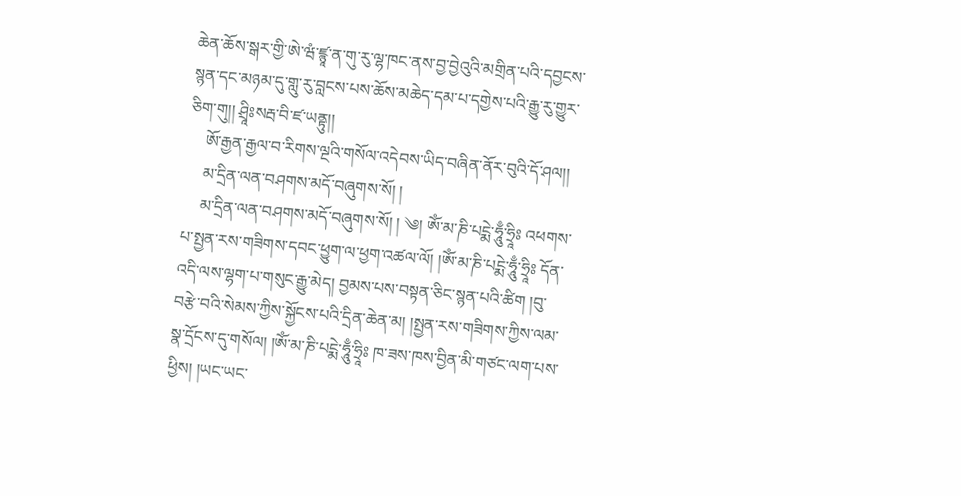ཆེན་ཆོས་སྒར་གྱི་ཨེ་ཝཾ་ཛྙཱ་ན་གུ་རུ་ལྷ་ཁང་ནས་བྱ་བྱེའུའི་མགྲིན་པའི་དབྱངས་སྙན་དང་མཉམ་དུ་གླུ་རུ་བླངས་པས་ཆོས་མཆེད་དམ་པ་དགྱེས་པའི་རྒྱུ་རུ་གྱུར་ཅིག་གུ།། ཤྲཱིཿསརྦ་བི་ཛ་ཡནྟུ།།
    ཨོ་རྒྱན་རྒྱལ་བ་རིགས་ལྔའི་གསོལ་འདེབས་ཡིད་བཞིན་ནོར་བུའི་དོ་ཤལ།།
    མ་དྲིན་ལན་བཤགས་མདོ་བཞུགས་སོ། །
    མ་དྲིན་ལན་བཤགས་མདོ་བཞུགས་སོ། ། ༄། ཨོཾ་མ་ཎི་པངྨེ་ཧཱུྃ་ཧྲཱིཿ འཕགས་པ་སྤྱན་རས་གཟིགས་དབང་ཕྱུག་ལ་ཕྱག་འཚལ་ལོ། །ཨོཾ་མ་ཎི་པངྨེ་ཧཱུྃ་ཧྲཱིཿ དོན་འདི་ལས་ལྷག་པ་གསུང་རྒྱུ་མེད། བྱམས་པས་བསྟན་ཅིང་སྙན་པའི་ཚིག །བུ་བརྩེ་བའི་སེམས་ཀྱིས་སྐྱོངས་པའི་དྲིན་ཆེན་མ། །སྤྱན་རས་གཟིགས་ཀྱིས་ལམ་སྣ་དྲོངས་དུ་གསོལ། །ཨོཾ་མ་ཎི་པངྨེ་ཧཱུྃ་ཧྲཱིཿ ཁ་ཟས་ཁས་བྱིན་མི་གཙང་ལག་པས་ཕྱིས། །ཡང་ཡང་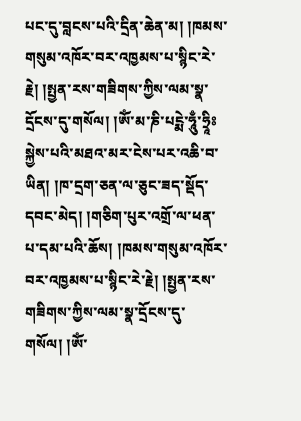པང་དུ་བླངས་པའི་དྲིན་ཆེན་མ། །ཁམས་གསུམ་འཁོར་བར་འཁྱམས་པ་སྙིང་རེ་རྗེ། །སྤྱན་རས་གཟིགས་ཀྱིས་ལམ་སྣ་དྲོངས་དུ་གསོལ། །ཨོཾ་མ་ཎི་པངྨེ་ཧཱུྃ་ཧྲཱིཿ སྐྱེས་པའི་མཐའ་མར་ངེས་པར་འཆི་བ་ཡིན། །ཁ་དྲག་ཅན་ལ་ཅུང་ཟད་སྡོད་དབང་མེད། །གཅིག་པུར་འགྲོ་ལ་ཕན་པ་དམ་པའི་ཆོས། །ཁམས་གསུམ་འཁོར་བར་འཁྱམས་པ་སྙིང་རེ་རྗེ། །སྤྱན་རས་གཟིགས་ཀྱིས་ལམ་སྣ་དྲོངས་དུ་གསོལ། །ཨོཾ་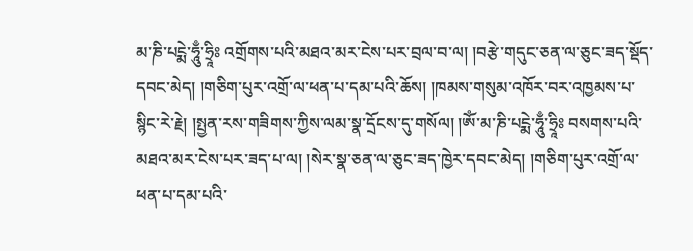མ་ཎི་པངྨེ་ཧཱུྃ་ཧྲཱིཿ འགྲོགས་པའི་མཐའ་མར་ངེས་པར་བྲལ་བ་ལ། །བརྩེ་གདུང་ཅན་ལ་ཅུང་ཟད་སྡོད་དབང་མེད། །གཅིག་པུར་འགྲོ་ལ་ཕན་པ་དམ་པའི་ཆོས། །ཁམས་གསུམ་འཁོར་བར་འཁྱམས་པ་སྙིང་རེ་རྗེ། །སྤྱན་རས་གཟིགས་ཀྱིས་ལམ་སྣ་དྲོངས་དུ་གསོལ། །ཨོཾ་མ་ཎི་པངྨེ་ཧཱུྃ་ཧྲཱིཿ བསགས་པའི་མཐའ་མར་ངེས་པར་ཟད་པ་ལ། །སེར་སྣ་ཅན་ལ་ཅུང་ཟད་ཁྱེར་དབང་མེད། །གཅིག་པུར་འགྲོ་ལ་ཕན་པ་དམ་པའི་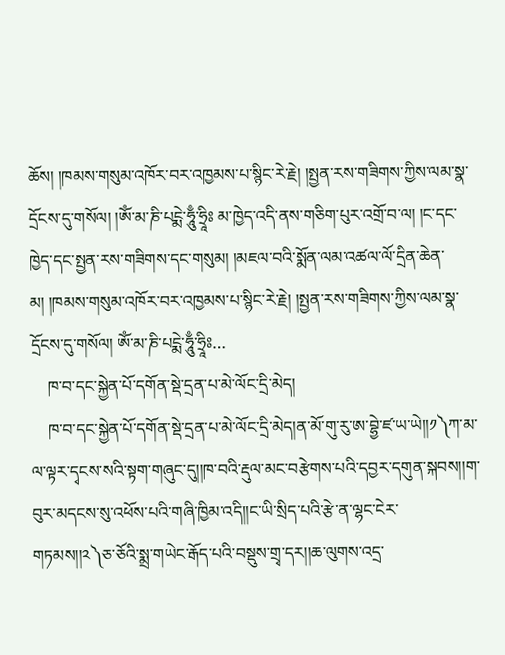ཆོས། །ཁམས་གསུམ་འཁོར་བར་འཁྱམས་པ་སྙིང་རེ་རྗེ། །སྤྱན་རས་གཟིགས་ཀྱིས་ལམ་སྣ་དྲོངས་དུ་གསོལ། །ཨོཾ་མ་ཎི་པངྨེ་ཧཱུྃ་ཧྲཱིཿ མ་ཁྱེད་འདི་ནས་གཅིག་པུར་འགྲོ་བ་ལ། །ང་དང་ཁྱེད་དང་སྤྱན་རས་གཟིགས་དང་གསུམ། །མཇལ་བའི་སྨོན་ལམ་འཚལ་ལོ་དྲིན་ཆེན་མ། །ཁམས་གསུམ་འཁོར་བར་འཁྱམས་པ་སྙིང་རེ་རྗེ། །སྤྱན་རས་གཟིགས་ཀྱིས་ལམ་སྣ་དྲོངས་དུ་གསོལ། ཨོཾ་མ་ཎི་པངྨེ་ཧཱུྃ་ཧྲཱིཿ…
    ཁ་བ་དང་སྐྱེན་པོ་དགོན་སྡེ་དྲན་པ་མེ་ལོང་དྲི་མེད།
    ཁ་བ་དང་སྐྱེན་པོ་དགོན་སྡེ་དྲན་པ་མེ་ལོང་དྲི་མེད།ན་མོ་གུ་རུ་ཨ་བྷྱེ་ཛ་ཡ་ཡེ།།༡༽ཀ་མ་ལ་ལྟར་དྭངས་སའི་སྟག་གཞུང་དུ།།ཁ་བའི་རྡུལ་མང་བརྩེགས་པའི་དབྱར་དགུན་སྐབས།།ག་བུར་མདངས་སུ་འཕོས་པའི་གཞི་ཁྱིམ་འདི།།ང་ཡི་སྲིད་པའི་རྩེ་ན་ལྷང་ངེར་གཏམས།།༢༽ཅ་ཅོའི་སྨྲ་གཡེང་རྒོད་པའི་བསྡུས་གྲྭ་དར།།ཆ་ལུགས་འདྲ་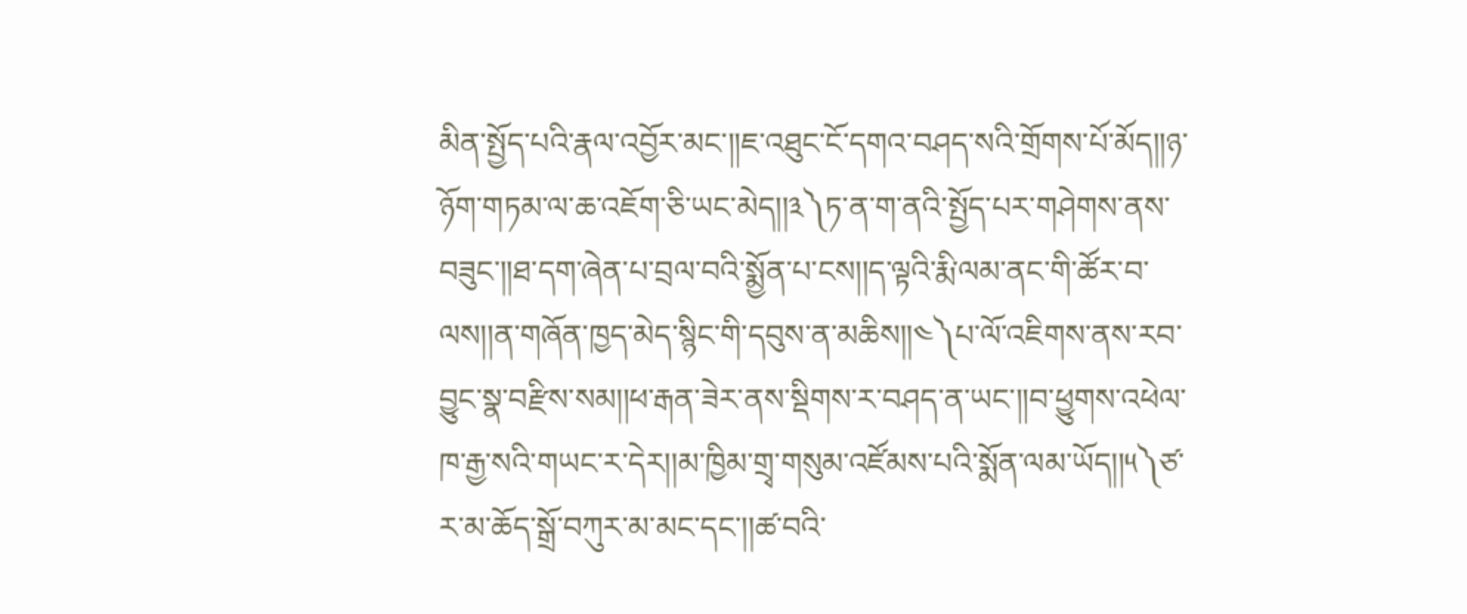མིན་སྤྱོད་པའི་རྣལ་འབྱོར་མང་།།ཇ་འཐུང་ངོ་དགའ་བཤད་སའི་གྲོགས་པོ་མོད།།ཉ་ཉོག་གཏམ་ལ་ཆ་འཇོག་ཅི་ཡང་མེད།།༣༽ཏ་ན་ག་ནའི་སྤྱོད་པར་གཤེགས་ནས་བཟུང་།།ཐ་དག་ཞེན་པ་བྲལ་བའི་སྨྱོན་པ་ངས།།ད་ལྟའི་རྨི་ལམ་ནང་གི་ཚོར་བ་ལས།།ན་གཞོན་ཁྱད་མེད་སྙིང་གི་དབུས་ན་མཆིས།།༤༽པ་ལོ་འཇིགས་ནས་རབ་བྱུང་སྣ་བརྫིས་སམ།།ཕ་རྒན་ཟེར་ནས་སྡིགས་ར་བཤད་ན་ཡང་།།བ་ཕྱུགས་འཕེལ་ཁ་རྒྱ་སའི་གཡང་ར་དེར།།མ་ཁྱིམ་གྲྭ་གསུམ་འཛོམས་པའི་སྨོན་ལམ་ཡོད།།༥༽ཙ་ར་མ་ཆོད་སྒྲོ་བཀུར་མ་མང་དང་།།ཚ་བའི་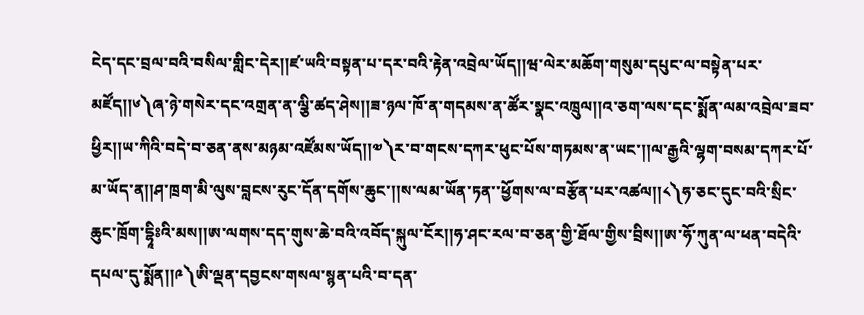ངེད་དང་བྲལ་བའི་བསིལ་གླིང་དེར།།ཛ་ཡའི་བསྟན་པ་དར་བའི་རྟེན་འབྲེལ་ཡོད།།ཝ་ལེར་མཆོག་གསུམ་དཔུང་ལ་བསྟེན་པར་མཛོད།།༦༽ཞ་ཉེ་གསེར་དང་འགྲན་ན་ལྕི་ཚད་ཤེས།།ཟ་ཉལ་ཁོ་ན་གདམས་ན་ཚོར་སྣང་འཁྲུལ།།འ་ཅག་ལས་དང་སྨོན་ལམ་འབྲེལ་ཟབ་ཕྱིར།།ཡ་ཀིའི་བདེ་བ་ཅན་ནས་མཉམ་འཛོམས་ཡོད།།༧༽ར་བ་གངས་དཀར་ཕུང་པོས་གཏམས་ན་ཡང་།།ལ་རྒྱའི་ལྷག་བསམ་དཀར་པོ་མ་ཡོད་ན།།ཤ་ཁྲག་མི་ལུས་བླངས་རུང་དོན་དགོས་ཆུང་།།ས་ལམ་ཡོན་ཏན་་ཕྱོགས་ལ་བརྩོན་པར་འཚལ།།༨༽ཧ་ཅང་དུང་བའི་སྲིང་ཆུང་ཁྲོག་དྷཱིཿའི་མས།།ཨ་ལགས་དད་གུས་ཆེ་བའི་འབོད་སྐུལ་ངོར།།ཧ་ཤང་རལ་བ་ཅན་གྱི་ཐོལ་གྱིས་བྲིས།།ཨ་ཧོ་ཀུན་ལ་ཕན་བདེའི་དཔལ་དུ་སྨོན།།༩༽ཨི་ལྡན་དབྱངས་གསལ་སྙན་པའི་བ་དན་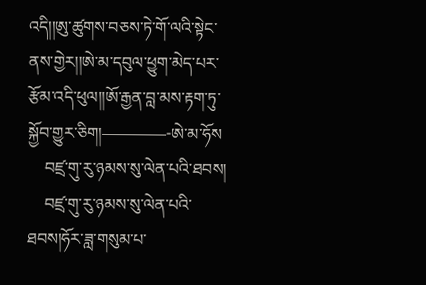འདི།།ཨུ་ཚུགས་བཅས་ཏེ་གོ་ལའི་སྟེང་ནས་གྱེར།།ཨེ་མ་དབུལ་ཕྱུག་མེད་པར་རྩོམ་འདི་ཕུལ།།ཨོ་རྒྱན་བླ་མས་རྟག་ཏུ་སྐྱོབ་གྱུར་ཅིག།————-ཨེ་མ་ཧོས
    བཛྲ་གུ་རུ་ཉམས་སུ་ལེན་པའི་ཐབས།
    བཛྲ་གུ་རུ་ཉམས་སུ་ལེན་པའི་ཐབས།ཧོར་ཟླ་གསུམ་པ་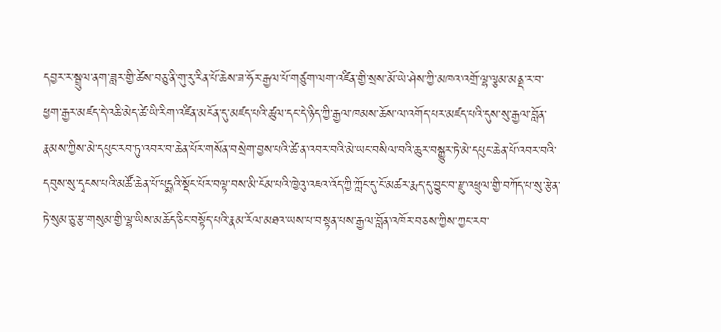དབྱར་ར་སྦྲུལ་ནག་ཟླར་གྱི་ཚེས་བཅུ་ནི་གུ་རུ་རིན་པོ་ཆེས་ཟ་ཧོར་རྒྱལ་པོ་གཙུག་ལག་འཛིན་གྱི་སྲས་མོ་ཡེ་ཤེས་ཀྱི་མཁའ་འགྲོ་ལྷ་ལྕམ་མནྡ་ར་བ་ཕྱག་རྒྱར་མཛད་དེ་འཆི་མེད་ཚེ་ཡི་རིག་འཛིན་མངོན་དུ་མཛད་པའི་ཚུལ་དང་དེ་ཉིད་ཀྱི་རྒྱལ་ཁམས་ཆོས་ལ་འགོད་པར་མཛད་པའི་དུས་སུ་རྒྱལ་བློན་རྣམས་ཀྱིས་མེ་དཔུང་རབ་ཏུ་འབར་བ་ཆེན་པོར་གསོན་བསྲེག་བྱས་པའི་ཚེ་ན་འབར་བའི་མེ་ཡང་བསིལ་བའི་ཆུར་བསྒྱུར་ཏེ་མེ་དཔུང་ཆེན་པོ་འབར་བའི་དབུས་སུ་དྭངས་པའི་མཚོ་ཆེན་པོ་པདྨའི་སྡོང་པོར་བལྟ་བས་མི་ངོམ་པའི་ཁྱེའུ་འཇའ་འོད་ཀྱི་ཀློང་དུ་ངོ་མཚར་རྨད་དུ་བྱུང་བ་རྫུ་འཕྲུལ་གྱི་བཀོད་པ་སུ་རྩེན་ཏེ་སུམ་ཅུ་རྩ་གསུམ་གྱི་ལྷ་ཡིས་མཆོད་ཅིང་བསྟོད་པའི་རྣམ་རོལ་མཐའ་ཡས་པ་བསྟན་པས་རྒྱལ་བློན་འཁོར་བཅས་ཀྱིས་ཀྱང་རབ་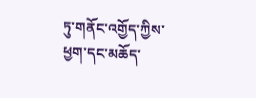ཏུ་གནོང་འགྱོད་ཀྱིས་ཕྱག་དང་མཆོད་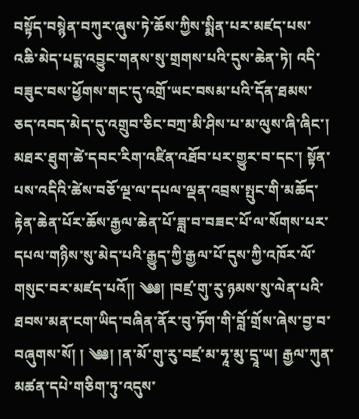བསྟོད་བསྙེན་བཀུར་ཞུས་ཏེ་ཆོས་ཀྱིས་སྨིན་པར་མཛད་པས་འཆི་མེད་པདྨ་འབྱུང་གནས་སུ་གྲགས་པའི་དུས་ཆེན་ཏེ། འདི་བཟུང་བས་ཕྱོགས་གང་དུ་འགྲོ་ཡང་བསམ་པའི་དོན་ཐམས་ཅད་འབད་མེད་དུ་འགྲུབ་ཅིང་བཀྲ་མི་ཤིས་པ་མ་ལུས་ཞི་ཞིང་། མཐར་ཐུག་ཚེ་དབང་རིག་འཛིན་འཐོབ་པར་གྱུར་བ་དང་། སྟོན་པས་འདིའི་ཚེས་བཅོ་ལྔ་ལ་དཔལ་ལྡན་འབྲས་སྤུང་གི་མཆོད་རྟེན་ཆེན་པོར་ཆོས་རྒྱལ་ཆེན་པོ་ཟླ་བ་བཟང་པོ་ལ་སོགས་པར་དཔལ་གཉིས་སུ་མེད་པའི་རྒྱུད་ཀྱི་རྒྱལ་པོ་དུས་ཀྱི་འཁོར་ལོ་གསུང་བར་མཛད་པའོ།། ༄༅། །བཛྲ་གུ་རུ་ཉམས་སུ་ལེན་པའི་ཐབས་མན་ངག་ཡིད་བཞིན་ནོར་བུ་ཏོག་གི་བློ་གྲོས་ཞེས་བྱ་བ་བཞུགས་སོ། ། ༄༅། །ན་མོ་གུ་རུ་བཛྲ་མ་ཧཱ་མུ་དྲཱ་ཡ། རྒྱལ་ཀུན་མཚན་དཔེ་གཅིག་ཏུ་འདུས་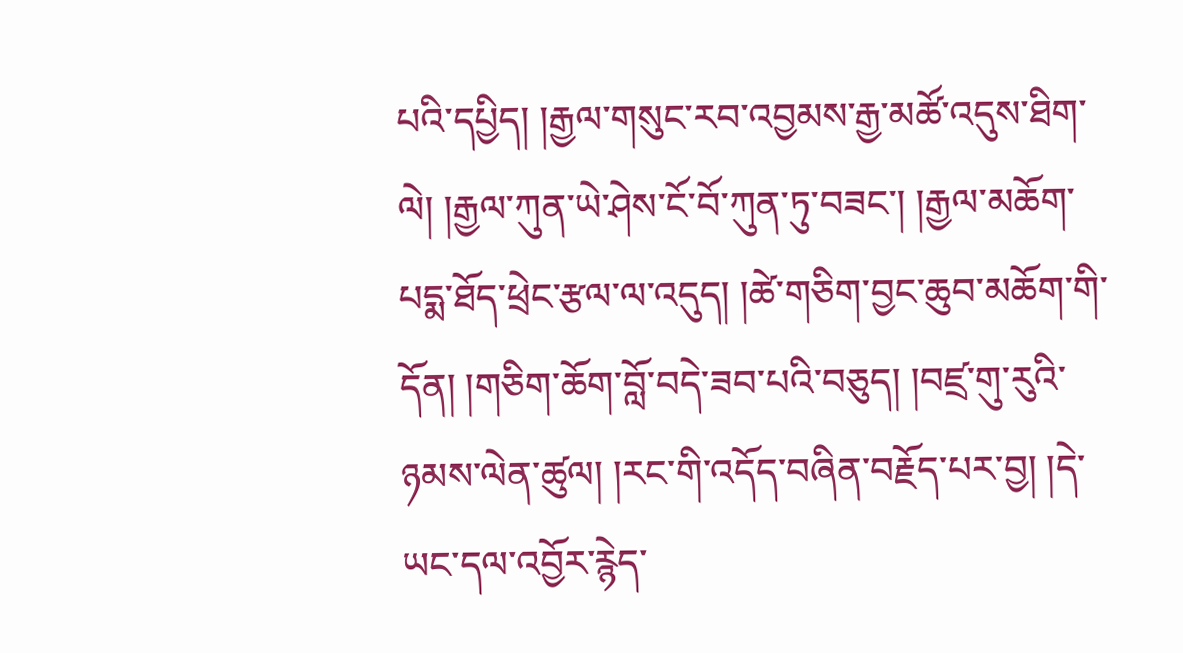པའི་དཔྱིད། །རྒྱལ་གསུང་རབ་འབྱམས་རྒྱ་མཚོ་འདུས་ཐིག་ལེ། །རྒྱལ་ཀུན་ཡེ་ཤེས་ངོ་བོ་ཀུན་ཏུ་བཟང་། །རྒྱལ་མཆོག་པདྨ་ཐོད་ཕྲེང་རྩལ་ལ་འདུད། །ཚེ་གཅིག་བྱང་ཆུབ་མཆོག་གི་དོན། །གཅིག་ཆོག་བློ་བདེ་ཟབ་པའི་བཅུད། །བཛྲ་གུ་རུའི་ཉམས་ལེན་ཚུལ། །རང་གི་འདོད་བཞིན་བརྗོད་པར་བྱ། །དེ་ཡང་དལ་འབྱོར་རྙེད་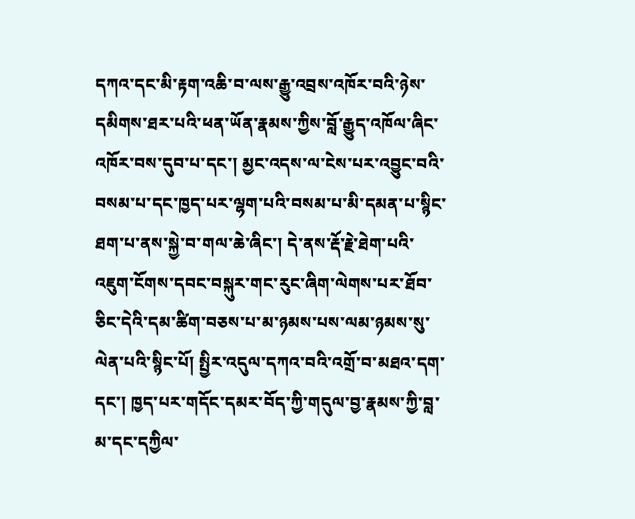དཀའ་དང་མི་རྟག་འཆི་བ་ལས་རྒྱུ་འབྲས་འཁོར་བའི་ཉེས་དམིགས་ཐར་པའི་ཕན་ཡོན་རྣམས་ཀྱིས་བློ་རྒྱུད་འཁོལ་ཞིང་འཁོར་བས་དུབ་པ་དང་། མྱང་འདས་ལ་ངེས་པར་འབྱུང་བའི་བསམ་པ་དང་ཁྱད་པར་ལྷག་པའི་བསམ་པ་མི་དམན་པ་སྙིང་ཐག་པ་ནས་སྐྱེ་བ་གལ་ཆེ་ཞིང་། དེ་ནས་རྡོ་རྗེ་ཐེག་པའི་འཇུག་ངོགས་དབང་བསྐུར་གང་རུང་ཞིག་ལེགས་པར་ཐོབ་ཅིང་དེའི་དམ་ཚིག་བཅས་པ་མ་ཉམས་པས་ལམ་ཉམས་སུ་ལེན་པའི་སྙིང་པོ། སྤྱིར་འདུལ་དཀའ་བའི་འགྲོ་བ་མཐའ་དག་དང་། ཁྱད་པར་གདོང་དམར་བོད་ཀྱི་གདུལ་བྱ་རྣམས་ཀྱི་བླ་མ་དང་དཀྱིལ་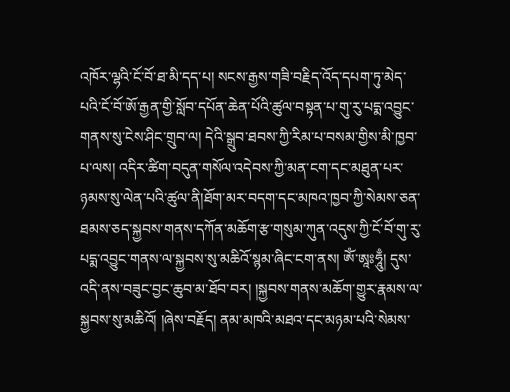འཁོར་ལྷའི་ངོ་བོ་ཐ་མི་དད་པ། སངས་རྒྱས་གཟི་བརྗིད་འོད་དཔག་ཏུ་མེད་པའི་ངོ་བོ་ཨོ་རྒྱན་གྱི་སློབ་དཔོན་ཆེན་པོའི་ཚུལ་བསྟན་པ་གུ་རུ་པདྨ་འབྱུང་གནས་སུ་ངེས་ཤིང་གྲུབ་ལ། དེའི་སྒྲུབ་ཐབས་ཀྱི་རིམ་པ་བསམ་གྱིས་མི་ཁྱབ་པ་ལས། འདིར་ཚིག་བདུན་གསོལ་འདེབས་ཀྱི་མན་ངག་དང་མཐུན་པར་ཉམས་སུ་ལེན་པའི་ཚུལ་ནི།ཐོག་མར་བདག་དང་མཁའ་ཁྱབ་ཀྱི་སེམས་ཅན་ཐམས་ཅད་སྐྱབས་གནས་དཀོན་མཆོག་རྩ་གསུམ་ཀུན་འདུས་ཀྱི་ངོ་བོ་གུ་རུ་པདྨ་འབྱུང་གནས་ལ་སྐྱབས་སུ་མཆིའོ་སྙམ་ཞིང་ངག་ནས། ཨོཾ་ཨཱཿཧཱུྃ། དུས་འདི་ནས་བཟུང་བྱང་ཆུབ་མ་ཐོབ་བར། །སྐྱབས་གནས་མཆོག་གྱུར་རྣམས་ལ་སྐྱབས་སུ་མཆིའོ། །ཞེས་བརྗོད། ནམ་མཁའི་མཐའ་དང་མཉམ་པའི་སེམས་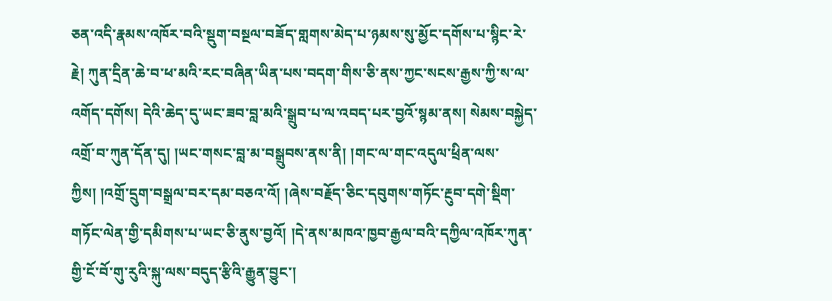ཅན་འདི་རྣམས་འཁོར་བའི་སྡུག་བསྔལ་བཟོད་གླགས་མེད་པ་ཉམས་སུ་མྱོང་དགོས་པ་སྙིང་རེ་རྗེ། ཀུན་དྲིན་ཆེ་བ་ཕ་མའི་རང་བཞིན་ཡིན་པས་བདག་གིས་ཅི་ནས་ཀྱང་སངས་རྒྱས་ཀྱི་ས་ལ་འགོད་དགོས། དེའི་ཆེད་དུ་ཡང་ཟབ་བླ་མའི་སྒྲུབ་པ་ལ་འབད་པར་བྱའོ་སྙམ་ནས། སེམས་བསྐྱེད་འགྲོ་བ་ཀུན་དོན་དུ། །ཡང་གསང་བླ་མ་བསྒྲུབས་ནས་ནི། །གང་ལ་གང་འདུལ་ཕྲིན་ལས་ཀྱིས། །འགྲོ་དྲུག་བསྒྲལ་བར་དམ་བཅའ་འོ། །ཞེས་བརྗོད་ཅིང་དབུགས་གཏོང་རྔུབ་དགེ་སྡིག་གཏོང་ལེན་གྱི་དམིགས་པ་ཡང་ཅི་ནུས་བྱའོ། །དེ་ནས་མཁའ་ཁྱབ་རྒྱལ་བའི་དཀྱིལ་འཁོར་ཀུན་གྱི་ངོ་བོ་གུ་རུའི་སྐུ་ལས་བདུད་རྩིའི་རྒྱུན་བྱུང་།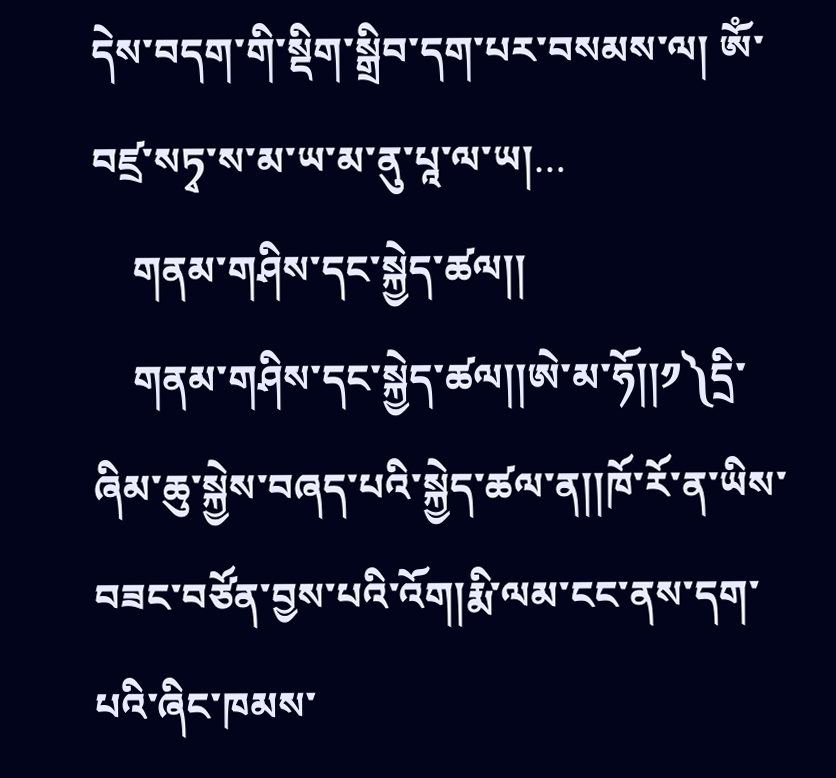དེས་བདག་གི་སྡིག་སྒྲིབ་དག་པར་བསམས་ལ། ཨོཾ་བཛྲ་སཏྭ་ས་མ་ཡ་མ་ནུ་པཱ་ལ་ཡ།…
    གནམ་གཤིས་དང་སྐྱེད་ཚལ།།
    གནམ་གཤིས་དང་སྐྱེད་ཚལ།།ཨེ་མ་ཧོ།།༡༽དྲི་ཞིམ་ཆུ་སྐྱེས་བཞད་པའི་སྐྱེད་ཚལ་ན།།ཁོ་རོ་ན་ཡིས་བཟང་བཙོན་བྱས་པའི་འོག།རྨི་ལམ་ངང་ནས་དག་པའི་ཞིང་ཁམས་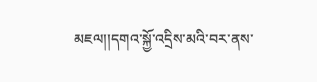མཇལ།།དགའ་སྐྱོ་འདྲིས་མའི་བར་ནས་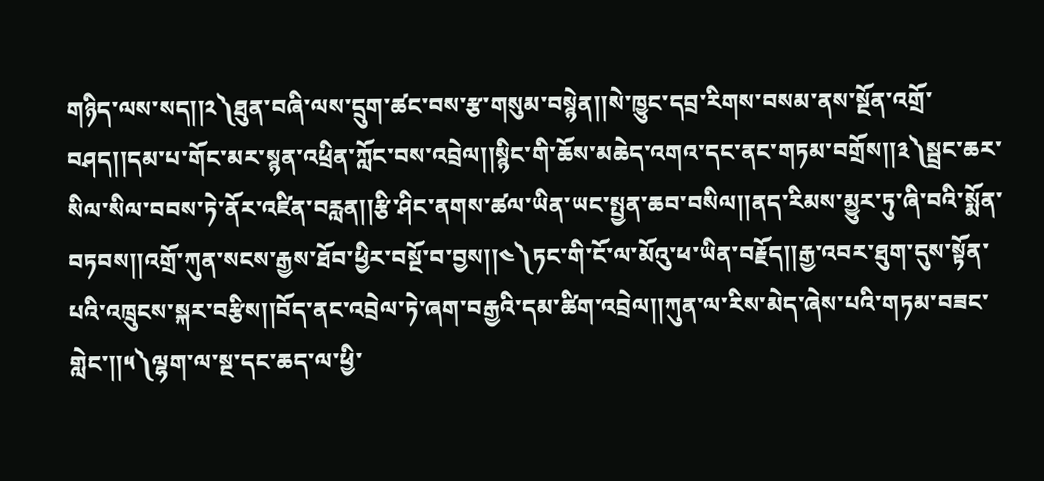གཉིད་ལས་སད།།༢༽ཐུན་བཞི་ལས་དྲུག་ཚང་བས་རྩ་གསུམ་བསྙེན།།སེ་ཁྱུང་དབྲ་རིགས་བསམ་ནས་སྔོན་འགྲོ་བཤད།།དམ་པ་གོང་མར་སྙན་འཕྲིན་ཀློང་བས་འབྲེལ།།སྙིང་གི་ཆོས་མཆེད་འགའ་དང་ནང་གཏམ་བགྲོས།།༣༽སྦྲང་ཆར་སིལ་སིལ་བབས་ཏེ་ནོར་འཛིན་བརླན།།རྩི་ཤིང་ནགས་ཚལ་ཡིན་ཡང་སྤྱན་ཆབ་བསིལ།།ནད་རིམས་མྱུར་ཏུ་ཞི་བའི་སྨོན་བཏབས།།འགྲོ་ཀུན་སངས་རྒྱས་ཐོབ་ཕྱིར་བསྔོ་བ་བྱས།།༤༽ཏང་གི་ངོ་ལ་མོའུ་ཕ་ཡིན་བརྗོད།།རྒྱ་འབར་ཐུག་དུས་སྟོན་པའི་འཁྲུངས་སྐར་བརྩིས།།བོད་ནང་འབྲེལ་ཏེ་ཞག་བརྒྱའི་དམ་ཚིག་འབྲེལ།།ཀུན་ལ་རིས་མེད་ཞེས་པའི་གཏམ་བཟང་གླེང་།།༥༽ལྷག་ལ་སྔ་དང་ཆད་ལ་ཕྱི་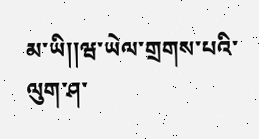མ་ཡི།།ཝ་ཡེལ་གྲགས་པའི་ལུག་ཤ་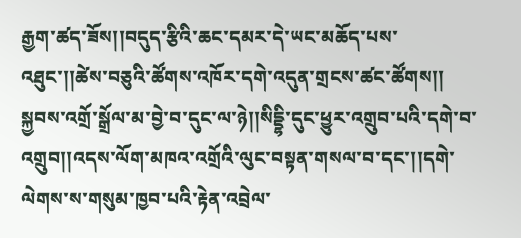རྒྱག་ཚད་ཟོས།།བདུད་རྩིའི་ཆང་དམར་དེ་ཡང་མཆོད་པས་འཐུང་།།ཚེས་བཅུའི་ཚོགས་འཁོར་དགེ་འདུན་གྲངས་ཚང་ཚོགས།། སྐྱབས་འགྲོ་སྒྲོལ་མ་བྱེ་བ་དུང་ལ་ཉེ།།སིདྡྷི་དུང་ཕྱུར་འགྲུབ་པའི་དགེ་བ་འགྲུབ།།འདས་ལོག་མཁའ་འགྲོའི་ལུང་བསྟན་གསལ་བ་དང་།།དགེ་ལེགས་ས་གསུམ་ཁྱབ་པའི་རྟེན་འབྲེལ་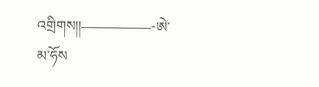འགྲིགས།།—————-ཨེ་མ་ཧོས